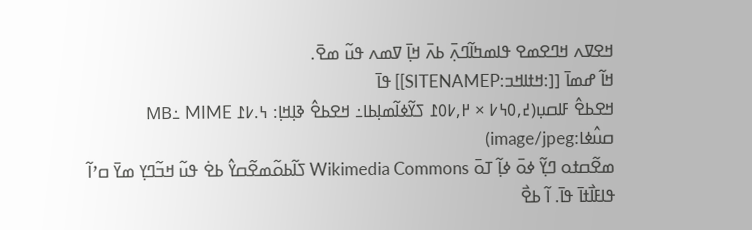ߞߐߜߍ ߞߣߐߘߐ ߟߊߘߤߊ߬ߣߍ߲߫ ߕߍ߫ ߞߊ߲߫ ߜߘߍ ߟߎ߬ ߘߐ߫.
ߞߊ߬ ߝߘߊ߫ [[:ߞߙߊߞߏ:SITENAMEP]] ߟߊ߫
ߞߐߕߐ߮ ߓߊߛߎ߲(߄,߀߆߇ × ߂,߇߀߁ ߖߌ߬ߦߊ߬ߘߊ߲ߕߊ߸ ߞߐߕߐ߮ ߢߊ߲ߞߊ߲: ߆.߇߁ MB߸ MIME ߛߎ߮ߦߊ:image/jpeg)
ߘߐ߬ߛߙߋ ߣߌ߲߬ ߦߋ߫ ߦߊ߲߬ ߠߋ߫ Wikimedia Commons ߖߊ߬ߕߋ߬ߘߐ߬ߛߌ߮ ߕߐ߭ ߟߎ߬ ߞߏ߬ߣߌ߲ ߘߌ߫ ߛߴߊ߬ ߟߊߓߊ߯ߙߊ߫ ߟߊ߫. ߊ߬ ߕߐ߯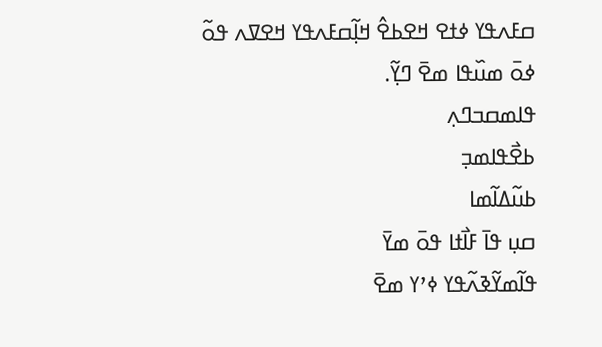ߛߓߍߟߌ ߦߙߐ ߞߐߕߐ߮ ߞߊ߲߬ߛߓߍߟߌ ߞߐߜߍ ߟߋ߬ ߦߋ߫ ߘߎ߰ߟߊ ߘߐ߫ ߣߌ߲߬.
ߟߊߘߛߏߣߍ߲
ߕߐ߯ߟߊߘߏ߲
ߕߎ߬ߡߊ߬ߘߊ
ߛߎ߲ ߟߊ߫ ߓߊ߯ߙߊ ߟߋ߫ ߘߌ߫
ߟߊ߬ߘߌ߬ߢߍ߬ߟߌ ߦߴߌ ߘߐ߫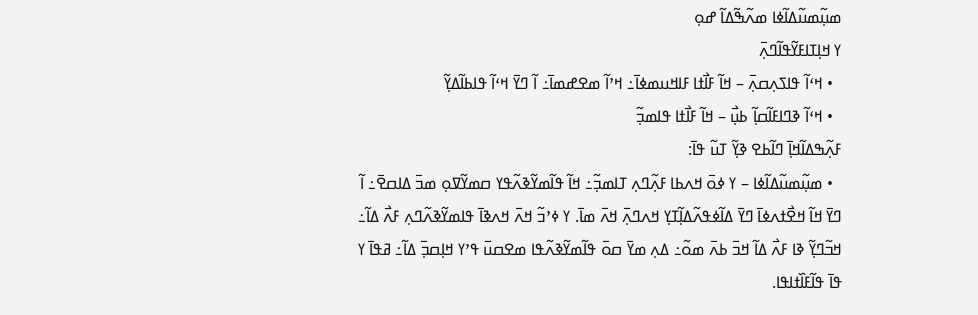ߘߎ߲߬ߘߎ߬ߡߊ߬ߦߊ ߘߍ߬ߒ߬ߡߊ߬ ߝߋ߲
ߌ ߞߊ߲ߠߊߓߌ߬ߟߊ߬ߣߍ߲߫
  • ߞߵߊ߬ ߟߊߖߍ߲ߛߍ߲߫ – ߞߊ߬ ߓߊ߯ߙߊ ߓߊߞߎߘߦߊ߫߸ ߞߴߊ߬ ߘߐߝߘߊ߫߸ ߊ߬ ߣߌ߫ ߞߵߊ߬ ߟߊߕߊ߬ߡߌ߲߬
  • ߞߵߊ߬ ߢߣߊߓߊ߬ߛߊ߲߬ ߕߎ߲߯ – ߞߊ߬ ߓߊ߯ߙߊ ߟߊߘߏ߲߬
ߓߍ߲߬ߒߡߊ߬ߞߊ߲߫ ߣߊ߬ߕߐ ߢߌ߲߬ ߠߎ߬ ߟߊ߫:
  • ߘߎ߲߬ߘߎ߬ߡߊ߬ߦߊ – ߌ ߦߋ߫ ߞߍߕߊ ߓߍ߲߬ߣߍ߲ ߠߊߘߏ߲߬߸ ߞߊ߬ ߟߊ߬ߘߌ߬ߢߍ߬ߟߌ ߛߘߌ߬ߜߋ߲ ߘߏ߫ ߡߊߛߐ߫߸ ߊ߬ ߣߌ߫ ߞߊ߬ ߞߐ߯ߙߍߦߊ߫ ߣߌ߫ ߡߊ߬ߦߟߍ߬ߡߊ߲߬ߠߌ߲ ߞߍߣߍ߲߫ ߞߍ߫ ߘߊ߫. ߌ ߦߴߏ߬ ߞߍ߫ ߞߍߢߊ߫ ߟߊߘߌ߬ߢߍ߬ߣߍ߲ ߓߍ߯ ߡߊ߬߸ ߞߏ߬ߣߌ߲߬ ߢߊ ߓߍ߯ ߡߊ߬ ߞߏ߫ ߕߍ߫ ߘߋ߬߸ ߡߍ߲ ߘߌ߫ ߛߋ߫ ߟߊ߬ߘߌ߬ߢߍ߬ߟߊ ߘߐߛߎ߫ ߟߴߌ ߞߊ߲ߛߏ߲߫ ߡߊ߬߸ ߥߟߊ߫ ߌ ߟߊ߫ ߟߊ߬ߓߊ߰ߙߊߟߊ.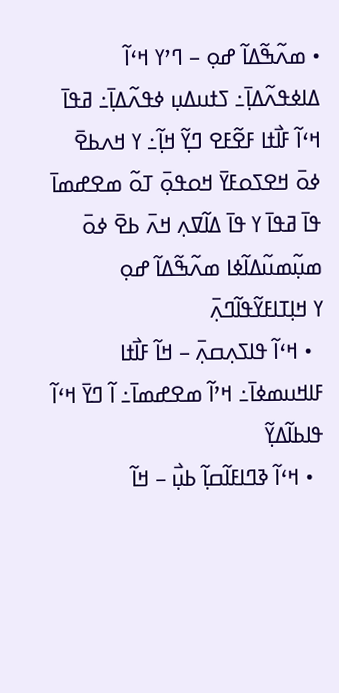• ߘߍ߬ߒ߬ߡߊ߬ ߝߋ߲ – ߣߴߌ ߞߵߊ߬ ߡߊߦߟߍ߬ߡߊ߲߫߸ ߖߙߎߡߎ߲ ߦߟߍ߬ߡߊ߲߫߸ ߥߟߊ߫ ߞߵߊ߬ ߓߊ߯ߙߊ ߓߐ߬ߓߐ ߣߌ߲߬ ߞߊ߲߬߸ ߌ ߞߍߕߐ߫ ߦߋ߫ ߞߐߖߋߓߌ߫ ߞߋߟߋ߲߫ ߠߋ߬ ߘߐߝߘߊ߫ ߟߊ߫ ߥߟߊ߫ ߌ ߟߊ߫ ߡߊ߬ߜߍ߲ ߞߍ߫ ߕߐ߫ ߦߋ߫
ߘߎ߲߬ߘߎ߬ߡߊ߬ߦߊ ߘߍ߬ߒ߬ߡߊ߬ ߝߋ߲
ߌ ߞߊ߲ߠߊߓߌ߬ߟߊ߬ߣߍ߲߫
  • ߞߵߊ߬ ߟߊߖߍ߲ߛߍ߲߫ – ߞߊ߬ ߓߊ߯ߙߊ ߓߊߞߎߘߦߊ߫߸ ߞߴߊ߬ ߘߐߝߘߊ߫߸ ߊ߬ ߣߌ߫ ߞߵߊ߬ ߟߊߕߊ߬ߡߌ߲߬
  • ߞߵߊ߬ ߢߣߊߓߊ߬ߛߊ߲߬ ߕߎ߲߯ – ߞߊ߬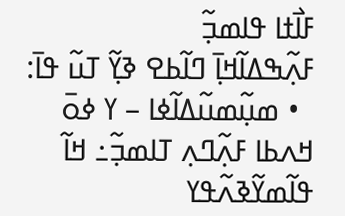ߓߊ߯ߙߊ ߟߊߘߏ߲߬
ߓߍ߲߬ߒߡߊ߬ߞߊ߲߫ ߣߊ߬ߕߐ ߢߌ߲߬ ߠߎ߬ ߟߊ߫:
  • ߘߎ߲߬ߘߎ߬ߡߊ߬ߦߊ – ߌ ߦߋ߫ ߞߍߕߊ ߓߍ߲߬ߣߍ߲ ߠߊߘߏ߲߬߸ ߞߊ߬ ߟߊ߬ߘߌ߬ߢߍ߬ߟߌ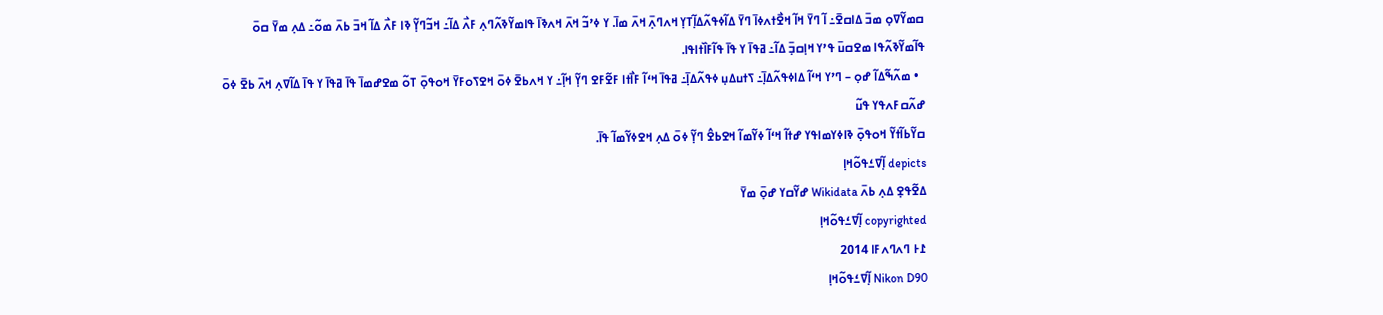ߛߘߌ߬ߜߋ߲ ߘߏ߫ ߡߊߛߐ߫߸ ߊ߬ ߣߌ߫ ߞߊ߬ ߞߐ߯ߙߍߦߊ߫ ߣߌ߫ ߡߊ߬ߦߟߍ߬ߡߊ߲߬ߠߌ߲ ߞߍߣߍ߲߫ ߞߍ߫ ߘߊ߫. ߌ ߦߴߏ߬ ߞߍ߫ ߞߍߢߊ߫ ߟߊߘߌ߬ߢߍ߬ߣߍ߲ ߓߍ߯ ߡߊ߬߸ ߞߏ߬ߣߌ߲߬ ߢߊ ߓߍ߯ ߡߊ߬ ߞߏ߫ ߕߍ߫ ߘߋ߬߸ ߡߍ߲ ߘߌ߫ ߛߋ߫ ߟߊ߬ߘߌ߬ߢߍ߬ߟߊ ߘߐߛߎ߫ ߟߴߌ ߞߊ߲ߛߏ߲߫ ߡߊ߬߸ ߥߟߊ߫ ߌ ߟߊ߫ ߟߊ߬ߓߊ߰ߙߊߟߊ.
  • ߘߍ߬ߒ߬ߡߊ߬ ߝߋ߲ – ߣߴߌ ߞߵߊ߬ ߡߊߦߟߍ߬ߡߊ߲߫߸ ߖߙߎߡߎ߲ ߦߟߍ߬ߡߊ߲߫߸ ߥߟߊ߫ ߞߵߊ߬ ߓߊ߯ߙߊ ߓߐ߬ߓߐ ߣߌ߲߬ ߞߊ߲߬߸ ߌ ߞߍߕߐ߫ ߦߋ߫ ߞߐߖߋߓߌ߫ ߞߋߟߋ߲߫ ߠߋ߬ ߘߐߝߘߊ߫ ߟߊ߫ ߥߟߊ߫ ߌ ߟߊ߫ ߡߊ߬ߜߍ߲ ߞߍ߫ ߕߐ߫ ߦߋ߫
ߝߍ߬ߛߓߍߟߌ ߟߎ߬
ߛߌ߬ߕߊ߬ߙߌ߬ ߞߋߟߋ߲߫ ߢߊߦߌߘߊߟߌ ߝߙߊ߬ ߞߵߊ߬ ߦߌ߬ߘߊ߬ ߞߐߕߐ߮ ߣߌ߲߬ ߦߋ߫ ߡߍ߲ ߞߐߦߌ߬ߘߊ߬ ߟߊ߫.
depicts ߊ߲߬ߜߑߟߋ߬ߞߊ߲
ߡߐ߬ߟߐ߲ ߡߍ߲ ߕߍ߫ Wikidata ߝߌ߬ߛߌ ߝߋ߲߫ ߘߌ߫
copyrighted ߊ߲߬ߜߑߟߋ߬ߞߊ߲
߁߅ ߣߍߣߍߓߊ 2014
Nikon D90 ߊ߲߬ߜߑߟߋ߬ߞߊ߲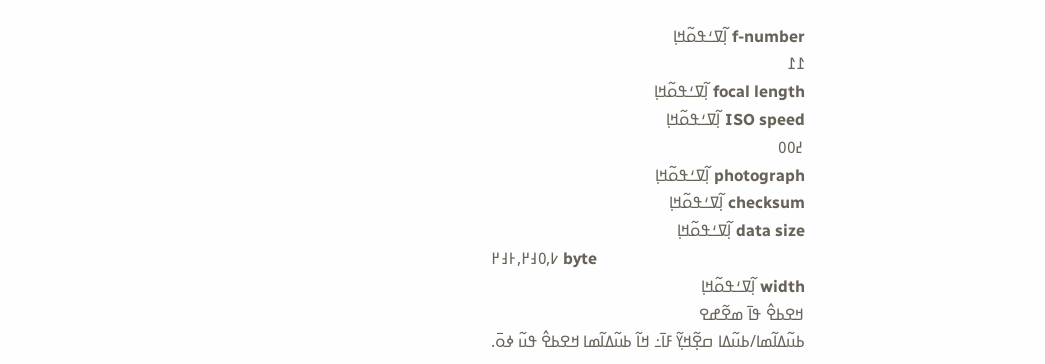f-number ߊ߲߬ߜߑߟߋ߬ߞߊ߲
߁߁
focal length ߊ߲߬ߜߑߟߋ߬ߞߊ߲
ISO speed ߊ߲߬ߜߑߟߋ߬ߞߊ߲
߄߀߀
photograph ߊ߲߬ߜߑߟߋ߬ߞߊ߲
checksum ߊ߲߬ߜߑߟߋ߬ߞߊ߲
data size ߊ߲߬ߜߑߟߋ߬ߞߊ߲
߇,߀߃߂,߅߃߂ byte
width ߊ߲߬ߜߑߟߋ߬ߞߊ߲
ߞߐߕߐ߮ ߟߊ߫ ߘߐ߬ߝߐ
ߕߎ߬ߡߊ߬ߘߊ/ߕߎ߬ߡߊ ߛߐ߲߬ߞߌ߲߬ ߓߊ߫߸ ߞߊ߬ ߕߎ߬ߡߊ߬ߘߊ ߞߐߕߐ߮ ߟߎ߬ ߦߋ߫.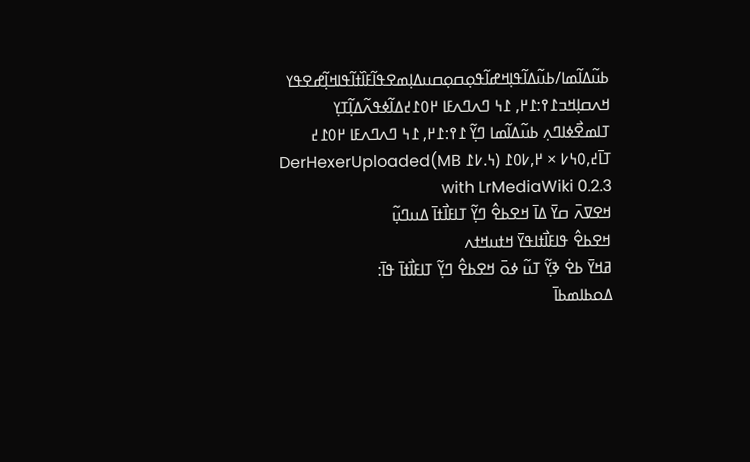ߕߎ߬ߡߊ߬ߘߊ/ߕߎ߬ߡߊ߬ߟߊ߲ߞߝߊ߬ߟߋ߲ߛߋ߲ߛߎߡߊ߲ߘߐߟߊ߬ߓߊ߰ߙߊ߬ߟߊߞߊ߲߬ߝߐߟߌ
ߞߍߛߊ߲ߞߏ߁߉:߁߂, ߁߆ ߣߍߣߍߓߊ ߂߀߁߄ߡߊ߬ߦߟߍ߬ߡߊ߲߬ߠߌ߲ ߠߊߘߐ߯ߦߊߣߍ߲ ߕߎ߬ߡߊ߬ߘߊ ߣߌ߲߬ ߁߉:߁߂, ߁߆ ߣߍߣߍߓߊ ߂߀߁߄ ߠߊ߫߄,߀߆߇ × ߂,߇߀߁ (߆.߇߁ MB)DerHexerUploaded with LrMediaWiki 0.2.3
ߞߐߜߍ߫ ߛߌ߫ ߡߊ߫ ߞߐߕߐ߮ ߣߌ߲߬ ߠߊߓߊ߯ߙߊ߫ ߡߎߣߎ߲߬
ߞߐߕߐ߮ ߟߊߓߊ߯ߙߊߟߌ߫ ߞߙߎߞߙߍ
ߥߞߌ߫ ߕߐ߭ ߢߌ߲߬ ߠߎ߬ ߦߋ߫ ߞߐߕߐ߮ ߣߌ߲߬ ߠߊߓߊ߯ߙߊ߫ ߟߊ߫:
ߡߋߕߊߘߕߊ߫